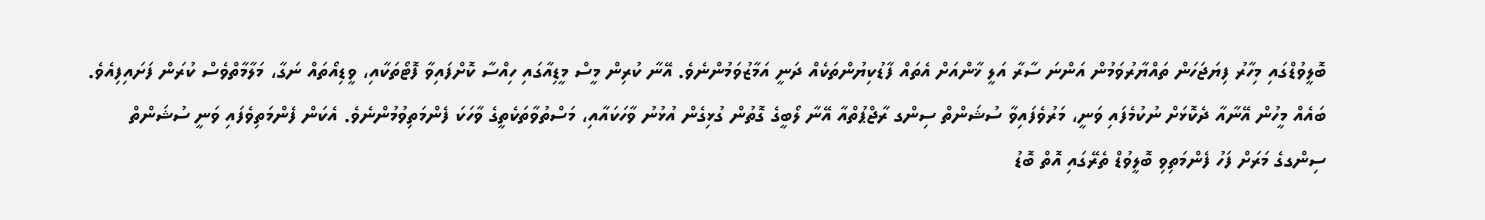ބޮލީވުޑްގައި މިހާރު ފިޔަޖަހަން ތައްޔާރުވަމުން އަންނަ ސާރާ އަލީ ޚާންއަށް އެތައް ފާޑުކިޔުންތަކެއް ދަނީ އަމާޒުވަމުންނެވެ. އޭނާ ކުރިން މީސް މީޑިއާގައި ހިއްސާ ކޮށްފައިވާ ފޮޓޯތަކާއި، ވީޑިއޯތައް ނަގާ، މަލާމާތްވެސް ކުރަން ފަށައިފިއެވެ.
ބައެއް މީހުން އޭނާއާ ދެކޮޅަށް ނުކުމެފައި ވަނީ، މަރުވެފައިވާ ސުޝަންތް ސިންގ ރާޖްޕުތްއާ އޭނާ ލޯބީގެ ގޮތުން ގުޅިގެން އުޅުނު ވާހަކައާއި، މަސްތުވާތަކެތީގެ ވާހަކަ ފެންމަތިވުމުންނެވެ. އެކަން ފެންމަތިވެފައި ވަނީ ސުޝަންތް ސިންގގެ މަރަށް ފަހު ފެންމަތިވި ބޮލީވުޑް ތެރޭގައި އޮތް ބޮޑު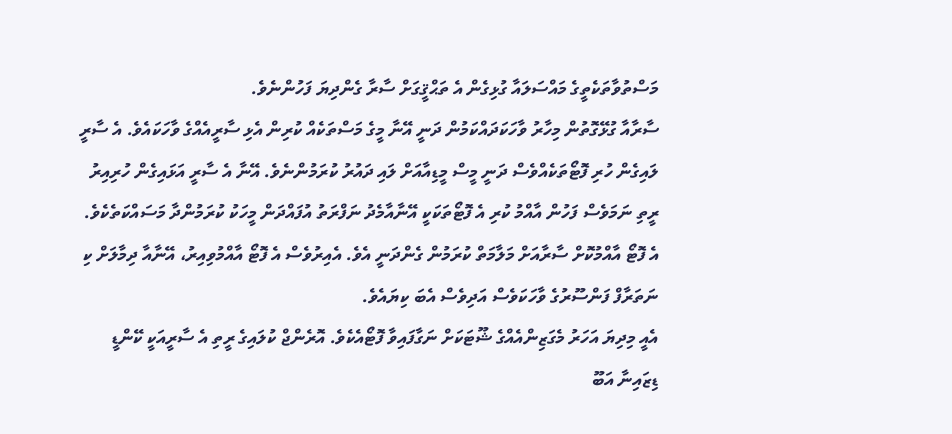މަސްތުވާތަކެތީގެ މައްސަލައާ ގުޅިގެން އެ ތަޙްޤީގަށް ސާރާ ގެންދިޔަ ފަހުންނެވެ.
ސާރާއާ ގުޅޭގޮތުން މިހާރު ވާހަކަދައްކަމުން ދަނީ އޭނާ މީގެ މަސްތަކެއް ކުރިން އެޅި ސާރީއެއްގެ ވާހަކައެވެ. އެ ސާރީ ލައިގެން ހުރި ފޮޓޯތަކެއްވެސް ދަނީ މީސް މީޑިއާއަށް ލައި ދައުރު ކުރަމުންނެވެ. އޭނާ އެ ސާރީ އަޅައިގެން ހުރިއިރު ރީތި ނަމަވެސް ފަހުން އާއްމު ކުރި އެ ފޮޓޯތަކަކީ އޭނާއާމެދު ނަފްރަތު އުފައްދަން މީހަކު ކުރަމުންދާ މަސައްކަތެކެވެ. އެ ފޮޓޯ އާއްމުކޮށް ސާރާއަށް މަލާމަތް ކުރަމުން ގެންދަނީ އެވެ. އެއިރުވެސް އެ ފޮޓޯ އާއްމުވިއިރު، އޭނާއާ ދިމާލަށް ކި ނަތަރާފް ފަންސޫރުގެ ވާހަކަވެސް އަދިވެސް އެބަ ކިޔައެވެ.
އެއީ މިދިޔަ އަހަރު މެގަޒިންއެއްގެ ޝޫޓަކަށް ނަގާފައިވާ ފޮޓޯއެކެވެ. އޮރެންޖް ކުލައިގެ ރީތި އެ ސާރީއަކީ ކޭންޑީ ޑިޒައިނާ އަބޫ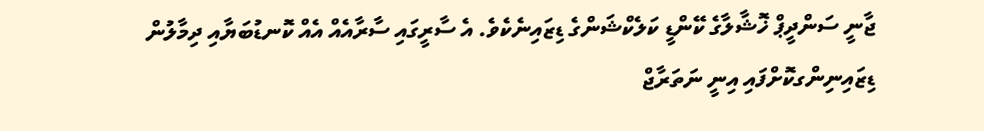ޖާނީ ސަންދީޕް ޚޮޝާލާގެ ކޭންޑީ ކަލެކްޝަންގެ ޑިޒައިނެކެވެ. އެ ސާރީގައި ސާރާއެއް އެއް ކޮނޑުބަޔާއި ދިމާލުން ޑިޒައިނިންގކޮށްފައި އިނީ ނަތަރާޖް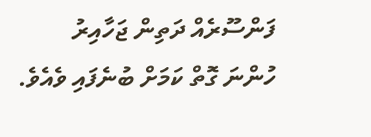ފަންސޫރެއް ދަތިން ޖަހާއިރު ހުންނަ ގޮތް ކަމަށް ބުނެފައި ވެއެވެ.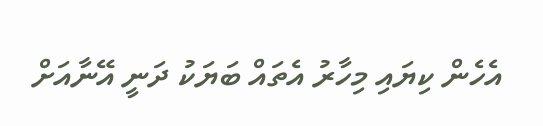އެހެން ކިޔައި މިހާރު އެތައް ބަޔަކު ދަނީ އޭނާއަށް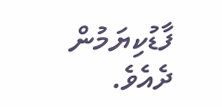ފާޑުކިޔަމުން ދެއެވެ.